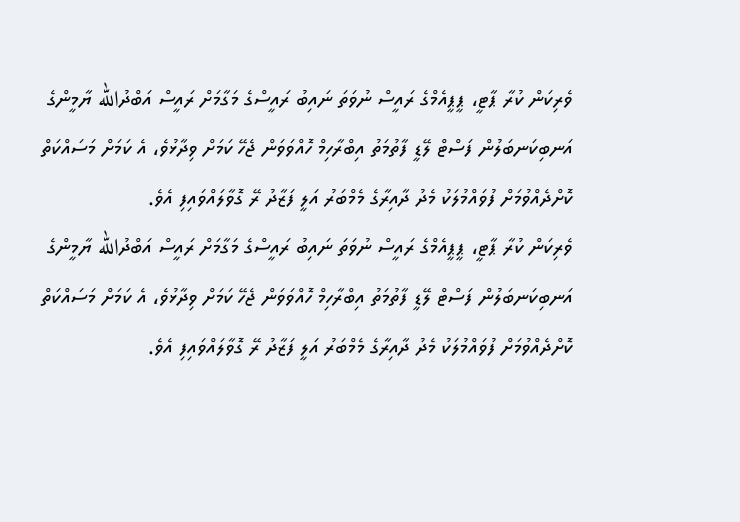ވެރިކަން ކުރާ ޕާޓީ، ޕީޕީއެމްގެ ރައީސް ނުވަތަ ނައިބު ރައީސްގެ މަގާމަށް ރައީސް އަބްދުالله ޔާމީންގެ އަނބިކަނބަލުން ފަސްޓް ލޭޑީ ފާތުމަތު އިބްރާހިމް ހޮއްވަވަން ޖެހޭ ކަމަށް ވިދާޅުވެ، އެ ކަމަށް މަސައްކަތް ކޮށްދެއްވުމަށް ފުވައްމުލަކު މެދު ދާއިރާގެ މެމްބަރު އަލީ ފަޒާދު ރޭ ގޮވާލައްވައިފި އެވެ.
ވެރިކަން ކުރާ ޕާޓީ، ޕީޕީއެމްގެ ރައީސް ނުވަތަ ނައިބު ރައީސްގެ މަގާމަށް ރައީސް އަބްދުالله ޔާމީންގެ އަނބިކަނބަލުން ފަސްޓް ލޭޑީ ފާތުމަތު އިބްރާހިމް ހޮއްވަވަން ޖެހޭ ކަމަށް ވިދާޅުވެ، އެ ކަމަށް މަސައްކަތް ކޮށްދެއްވުމަށް ފުވައްމުލަކު މެދު ދާއިރާގެ މެމްބަރު އަލީ ފަޒާދު ރޭ ގޮވާލައްވައިފި އެވެ.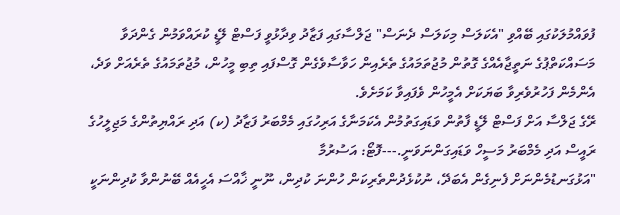ފުވައްމުލަކުގައި ބޭއްވި "އެކަލަސް މިކަލަސް ދެނަސް" ޖަލްސާގައި ފަޒާދު ވިދާޅުވީ ފަސްޓް ލޭޑީ ކުރައްވަމުން ގެންދަވާ މަސައްކަތްޕުގެ ނަތީޖާއެއްގެ ގޮތުން މުޖުތަމައުގެ ތެރެއިން ހަވާސާވެގެން ގޮސްފައި ތިބި މީހުން، މުޖުތަމައުގެ ތެރެއަށް ވަދެ، އެންމެން ފަހުރުވެރިވާ ބަޔަކަށް އެމީހުން ވެފައިވާ ކަމަށެވެ.
ރޭގެ ޖަލްސާ އަށް ފަސްޓް ލޭޑީ ފާތުން ވަޑައިގަތުމުން އެކަމަނާގެ އަރިހުގައި މެމްބަރު ފަޒާދު (ކ) އަދި ރައްޔިތުންގެ މަޖިލީހުގެ ރައީސް އަދި މެމްބަރު މަސީހް ވަޑައިގަންނަވަނީ.---ފޮޓޯ: އަސުރުމާ
"އަޅުގަނޑުމެންނަށް ފެނިގެން އެބަދޭ، ނުކުޅެދުންތެރިކަން ހުންނަ ކުދިން، ނޫނީ ޚާއްސަ އެހީއެއް ބޭނުންވާ ކުދިންނަކީ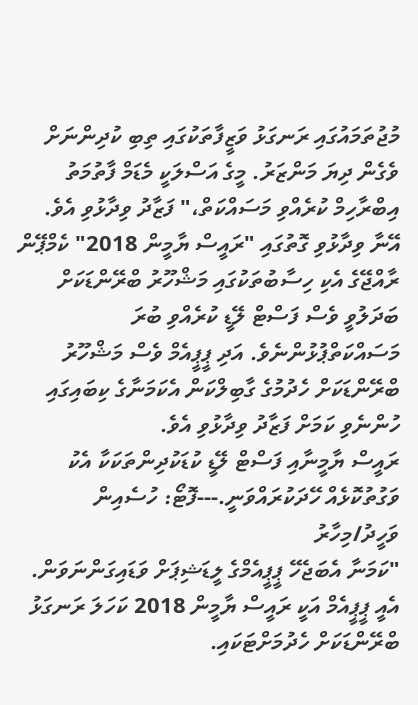މުޖުތަމައުގައި ރަނގަޅު ވަޒީފާތަކުގައި ތިބި ކުދިންނަށް ވެގެން ދިޔަ މަންޒަރު. މީގެ އަސްލަކީ މެޑަމް ފާތުމަތު އިބްރާހިމް ކުރެއްވި މަސައްކަތް،" ފަޒާދު ވިދާޅުވި އެވެ.
އޭނާ ވިދާޅުވި ގޮތުގައި "ރައީސް ޔާމީން 2018" ކެމްޕޭން ރާއްޖޭގެ އެކި ހިސާބުތަކުގައި މަޝްހޫރު ބްރޭންޑަކަށް ބަދަލުވީ ވެސް ފަސްޓް ލޭޑީ ކުރެއްވި ބުރަ މަސައްކަތްޕުޅުންނެވެ. އަދި ޕީޕީއެމް ވެސް މަޝްހޫރު ބްރޭންޑަކަށް ހެދުމުގެ ގާބިލްކަން އެކަމަނާގެ ކިބައިގައި ހުންނެވި ކަމަށް ފަޒާދު ވިދާޅުވި އެވެ.
ރައީސް ޔާމީނާއި ފަސްޓް ލޭޑީ ކުޑަކުދިންތަކަކާ އެކު ވަގުތުކޮޅެއް ހޭދަކުރައްވަނީ.---ފޮޓޯ: ހުސެއިން ވަހީދު/މިހާރު
"ކަމަނާ އެބަޖެހޭ ޕީޕީއެމްގެ ލީޑަޝިޕަށް ވަޑައިގަންނަވަން. އެއީ ޕީޕީއެމް އަކީ ރައީސް ޔާމީން 2018 ކަހަލަ ރަނގަޅު ބްރޭންޑަކަށް ހެދުމަށްޓަކައި.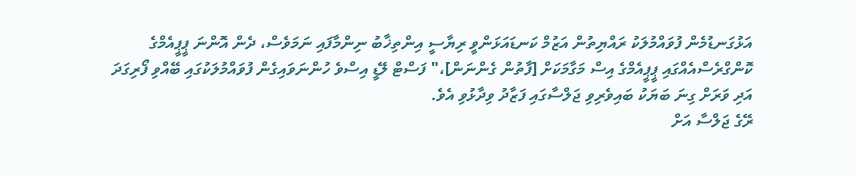އަޅުގަނޑުމެން ފުވައްމުލަކު ރައްޔިތުން އަޒުމް ކަނޑައަޅަންވީ ރިޔާސީ އިންތިޚާބު ނިންމާފައި ނަމަވެސް، ދެން އޮންނަ ޕީޕީއެމްގެ ކޮންގްރެސްއެއްގައި ޕީޕީއެމްގެ އިސް މަގާމަކަށް [ފާތުން ގެންނަން]،" ފަސްޓް ލޭޑީ އިސްވެ ހުންނަވައިގެން ފުވައްމުލަކުގައި ބޭއްވި ފޯރިގަދަ އަދި ވަރަށް ގިނަ ބަޔަކު ބައިވެރިވި ޖަލްސާގައި ފަޒާދު ވިދާޅުވި އެވެ.
ރޭގެ ޖަލްސާ އަށް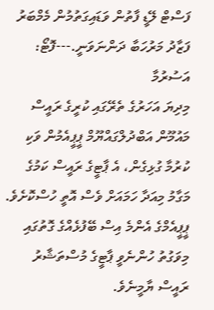ފަސްޓް ލޭޑީ ފާތުން ވަޑައިގަތުމުން މެމްބަރު ފަޒާދު މަރުހަބާ ދަންނަވަނީ.---ފޮޓޯ: އަސުރުމާ
މިދިޔަ އަހަރުގެ ތެރޭގައި ކުރީގެ ރައީސް މައުމޫން އަބްދުލްގައްޔޫމް ޕީޕީއެމުން ވަކި ކުރުމާ ގުޅިގެން، އެ ޕާޓީގެ ރައީސް ކަމުގެ މަގާމު މިއަދާ ހަމައަށް ވެސް އޮތީ ހުސްކޮށެވެ. ޕީޕީއެމްގެ އެންމެ އިސް ބޭފުޅެއްގެ ގޮތުގައި މިވަގުތު ހުންނެވީ ޕާޓީގެ މުސްތަޝާރު ރައީސް ޔާމީނެވެ.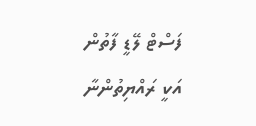ފަސްޓް ލޭޑީ ފާތުން އަކީ ރައްޔިތުންނާ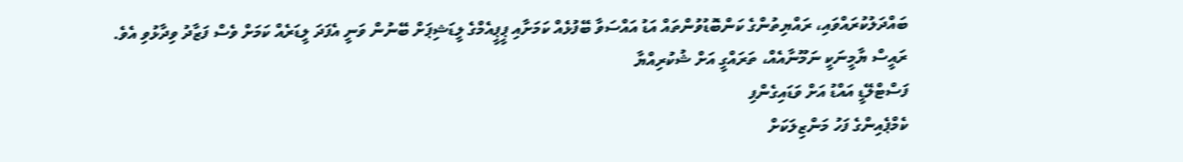ބައްދަލުކުރައްވައި، ރައްޔިތުންގެ ކަންބޮޑުވުންތައް އަޑު އައްސަވާ ބޭފުޅެއް ކަމަށާއި ޕީޕީއެމްގެ ލީޑަޝިޕަށް ބޭނުން ވަނީ އެފަދަ ލީޑަރެއް ކަމަށް ވެސް ފަޒާދު ވިދާޅުވި އެވެ.
ރައީސް ޔާމީނަކީ ނަމޫނާއެއް، ތަރައްގީ އަށް ޝުކުރިއްޔާ
ފަސްޓްލޭޑީ އައްޑު އަށް ވަޑައިގެންފި
ކެމްޕެއިންގެ ފަހު މަންޒިލަކަށް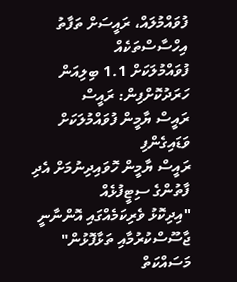ފުވައްމުލައް، ރައީސަށް ތަފާތު އިހްސާސްތަކެއް
ފުވައްމުލަކަށް 1.1 ބިލިއަން ހަރަދުކޮށްފިން: ރައީސް
ރައީސް ޔާމީން ފުވައްމުލަކަށް ވަޑައިގެންފި
ރައީސް ޔާމީން ހޮވައިދިނުމަށް އެދި ފާތުންގެ ސިޓީފުޅެއް
"އިދިކޮޅު ވެރިކަމެއްގައި އޮންނާނީ ޖާސޫސްކުރުމާއި ތަޅާފޮޅުން"
މަސައްކަތް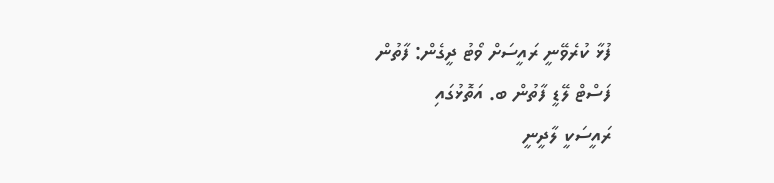ފުޅާ ކުރެވޭނީ ރައީސަށް ވޯޓު ދީގެން: ފާތުން
ފަސްޓް ލޭޑީ ފާތުން ބ. އަތޮޅުގައި
ރައީސަކީ ލާދީނީ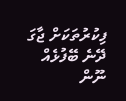ފިކުރުތަކަށް ޖާގަ ދޭނެ ބޭފުޅެއް ނޫން